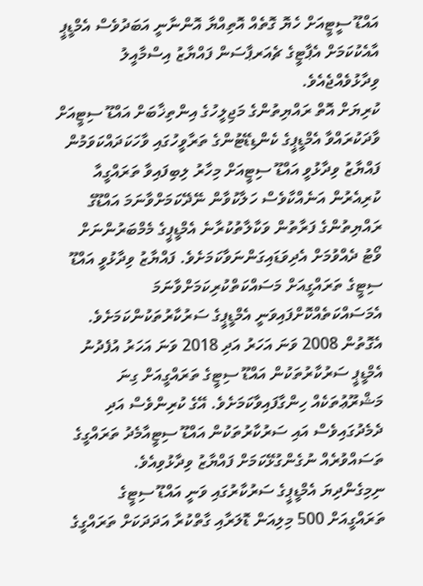އައްޑޫ ސީޓީއަށް ހެޔޮ ގޮތެއް އޮތިއްޔާ އޮންނާނީ އަބަދުވެސް އެމްޑީޕީ އާއެކުކަމަށް އެޕާޓީގެ ޗެއަރޕާސަން ފައްޔާޒު އިސްމާއީލު ވިދާޅުވެއްޖެއެވެ.
ކުރިޔަށް އޮތް ރައްޔިތުންގެ މަޖިލީހުގެ އިންތިޚާބަށް އައްޑޫ ސިޓީއަށް ވާދަކުރައްވާ އެމްޑީޕީގެ ކެންޑިޑޭޓުންގެ ތަރާވީހުގައި ވާހަކަދައްކަވަމުން ފައްޔާޒު ވިދާޅުވީ އައްޑޫ ސިޓީއަށް މިހާރު ލިބިފައިވާ ތަރައްގީއާ ކުރިއެރުން އަނެއްކާވެސް ހަލާކުވާން ނޭދޭކަމަށްވާނަމަ އައްޑޫގެ ރައްޔިތުންގެ ފަރާތުން ވަކާލާތުކުރާނެ އެމްޑީޕީގެ މެމްބަރުންނަށް ވޯޓު ދެއްވުމަށް އެދިވަޑައިގަންނަވާކަމަށެވެ. ފައްޔާޒު ވިދާޅުވީ އައްޑޫ ސިޓީގެ ތަރައްގީއަށް މަސައްކަތްކުރިކަމަށްވާނަމަ އެމަސައްކަތެއްކޮށްފައިވަނީ އެމްޑީޕީގެ ސަރުކާރުތަކުންކަމަށެވެ.
އެގޮތުން 2008 ވަނަ އަހަރު އަދި 2018 ވަނަ އަހަރު އުފެދުނު އެމްޑީޕީ ސަރުކާރުތަކުން އައްޑޫ ސިޓީގެ ތަރައްގީއަށް ގިނަ މަޝްރޫޢުތަކެއް ހިންގާފައިވާކަމަށެވެ. އޭގެ ކުރިންވެސް އަދި ދެމެދުގައިވެސް އައި ސަރުކާރުތަކުން އައްޑޫ ސިޓީއާމެދު ތަރައްގީގެ ތަސައްވުރެއް ނުގެންގުޅޭކަމަށް ފައްޔާޒު ވިދާޅުވިއެވެ.
ނިމިގެންދިޔަ އެމްޑީޕީގެ ސަރުކާރުގައި ވަނީ އައްޑޫ ސިޓީގެ ތަރައްގީއަށް 500 މިލިއަން ޑޮލަރާއި ގާތްކުރާ އަދަދަކަށް ތަރައްގީގެ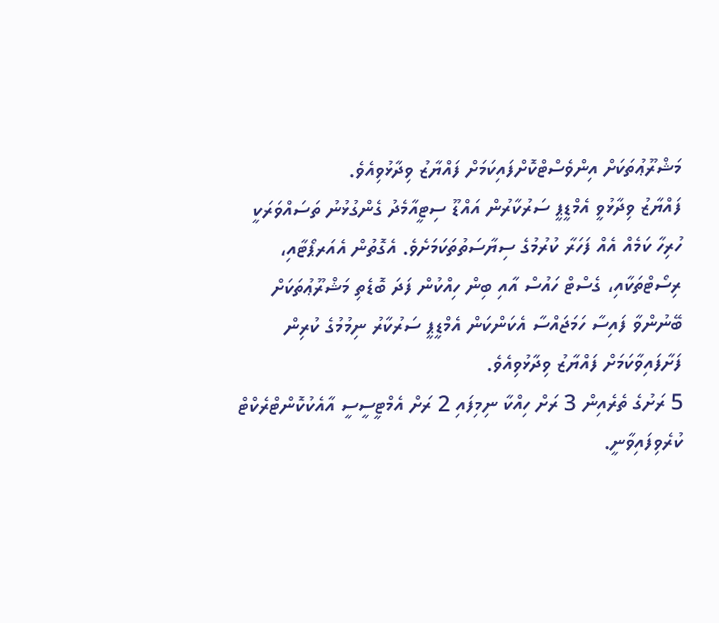މަޝްރޫޢުތަކަށް އިންވެސްޓްކޮށްފައިކަމަށް ފައްޔާޒު ވިދާޅުވިއެވެ.
ފައްޔާޒު ވިދާޅުވީ އެމްޑީޕީ ސަރުކާރުން އައްޑޫ ސިޓީއާމެދު ގެންގުޅުނު ތަސައްވަރަކީ ހުރިހާ ކަމެއް އެއް ފަހަރާ ކުރުމުގެ ސިޔާސަތުތަކަމަށެވެ. އެގޮތުން އެއަރޕޯޓާއި، ރިސޯޓްތަކާއި، ގެސްޓް ހައުސް އާއި ބިން ހިއްކުން ފަދަ ބޮޑެތި މަޝްރޫޢުތަކަށް ބޭނުންވާ ފައިސާ ހަމަޖައްސާ އެކަންކަން އެމްޑީޕީ ސަރުކާރު ނިމުމުގެ ކުރިން ފަށާފައިވާކަމަށް ފައްޔާޒު ވިދާޅުވިއެވެ.
5 ރަށުގެ ތެރެއިން 3 ރަށް ހިއްކާ ނިމިފައި 2 ރަށް އެމްޓީސީސީ އާއެކުކޮންޓްރެކްޓް ކުރެވިފައިވާނީ.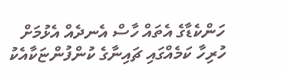ހަންކެޑާގެ އެތައް ހާސް އެނދެއް އެޅުމަށް ހުރިހާ ކަމެއްގައި ޗައިނާގެ ކުންފުންޏަކާއެކު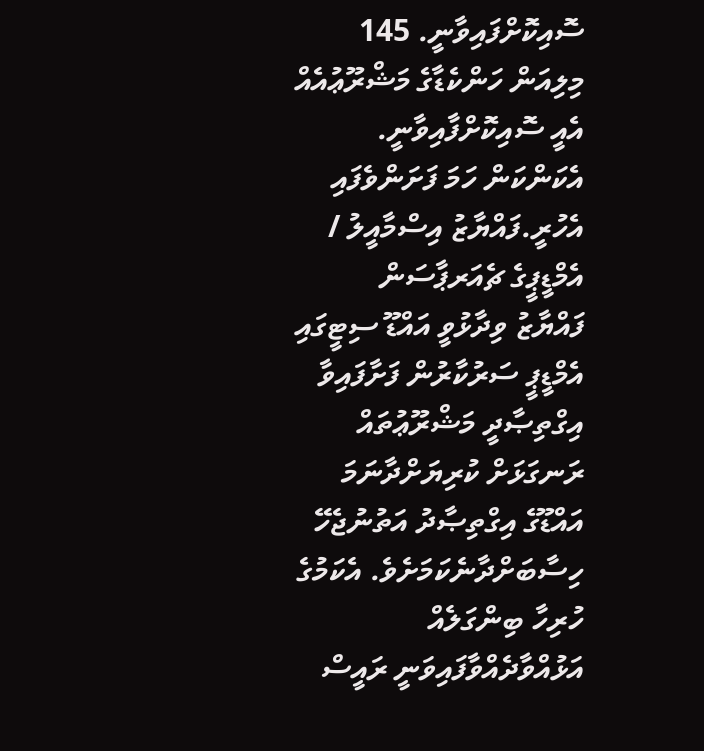ސޮއިކޮށްފައިވާނީ. 145 މިލިއަން ހަންކެޑާގެ މަޝްރޫޢުއެއް އެއީ ސޮއިކޮށްފާއިވާނީ. އެކަންކަން ހަމަ ފަށަންވެފައި އެހުރީ.ފައްޔާޒު އިސްމާއީލު / އެމްޑީޕީގެ ޗެއަރޕާސަން
ފައްޔާޒު ވިދާޅުވީ އައްޑޫ ސިޓީގައި އެމްޑީޕީ ސަރުކާރުން ފަށާފައިވާ އިގްތިޞާދީ މަޝްރޫޢުތައް ރަނގަޅަށް ކުރިޔަށްދާނަމަ އައްޑޫގެ އިގްތިޞާދު އަތުނުޖެހޭ ހިސާބަށްދާނެކަމަށެވެ. އެކަމުގެ ހުރިހާ ބިންގަލެއް އަޅުއްވާދެއްވާފައިވަނީ ރައީސް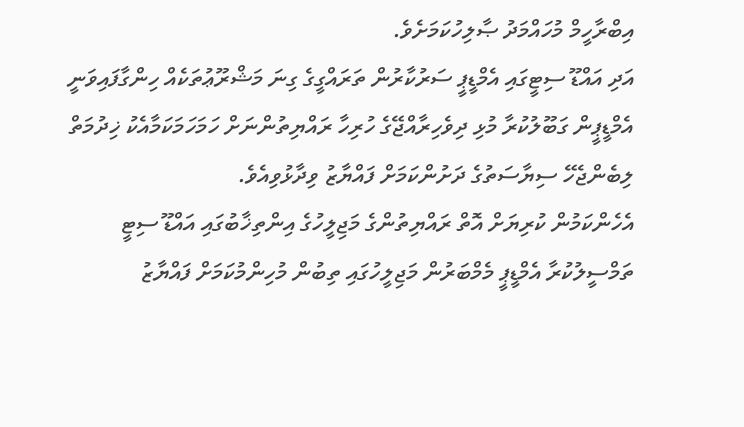އިބްރާހީމް މުހައްމަދު ޞާލިހުކަމަށެވެ.
އަދި އައްޑޫ ސިޓީގައި އެމްޑީޕީ ސަރުކާރުން ތަރައްގީގެ ގިނަ މަޝްރޫޢުތަކެއް ހިންގާފައިވަނީ އެމްޑީޕީން ގަބޫލުކުރާ މުޅި ދިވެހިރާއްޖޭގެ ހުރިހާ ރައްޔިތުންނަށް ހަމަހަމަކަމާއެކު ޚިދުމަތް ލިބެންޖެހޭ ސިޔާސަތުގެ ދަށުންކަމަށް ފައްޔާޒު ވިދާޅުވިއެވެ.
އެހެންކަމުން ކުރިޔަށް އޮތް ރައްޔިތުންގެ މަޖިލީހުގެ އިންތިޚާބުގައި އައްޑޫ ސިޓީ ތަމްސީލުކުރާ އެމްޑީޕީ މެމްބަރުން މަޖިލީހުގައި ތިބުން މުހިންމުކަމަށް ފައްޔާޒު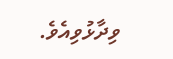ވިދާޅުވިއެވެ.